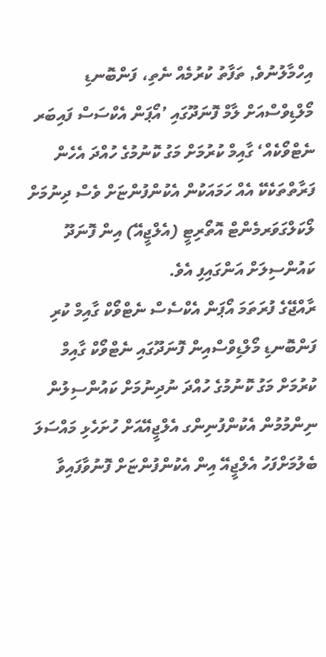އިހްމާލުނުވެ, ތަފާތު ކުރުމެއް ނެތި، ފަންބޮނޑި މޯލްޑިވްސްއަށް ލާމް ފޮނަދޫގައި ’އޯޕަން އެކްސަސް ފައިބަރ ނެޓްވޯކެއް‘ ގާއިމް ކުރުމަށް މަގު ކޮނުމުގެ ހުއްދަ އެހެން ފަރާތްތަކެކޭ އެއް ހަމައަކުން އެކުންފުންޏަށް ވެސް ދިނުމަށް ލޯކަލްގަވަރމެންޓް އޮތޯރިޓީ (އެލްޖީއޭ) އިން ފޮނަދޫ ކައުންސިލަށް އަންގައިފި އެވެ.
ރާއްޖޭގެ ފުރަތަމަ އޯޕަން އެކްސެސް ނެޓްވޯކް ގާއިމް ކުރި ފަންބޮނޑި މޯލްޑިވްސްއިން ފޮނަދޫގައި ނެޓްވޯކް ގާއިމް ކުރުމަށް މަގު ކޮނުމުގެ ހުއްދަ ނުދިނުމަށް ކައުންސިލުން ނިންމުމުން އެކުންފުނިންގ އެލްޖީއޭއަށް ހުށަހެޅި މައްސަލަ ބެލުމަށްފަހު އެލްޖީއޭ އިން އެކުންފުންޏަށް ފޮނުވާފައިވާ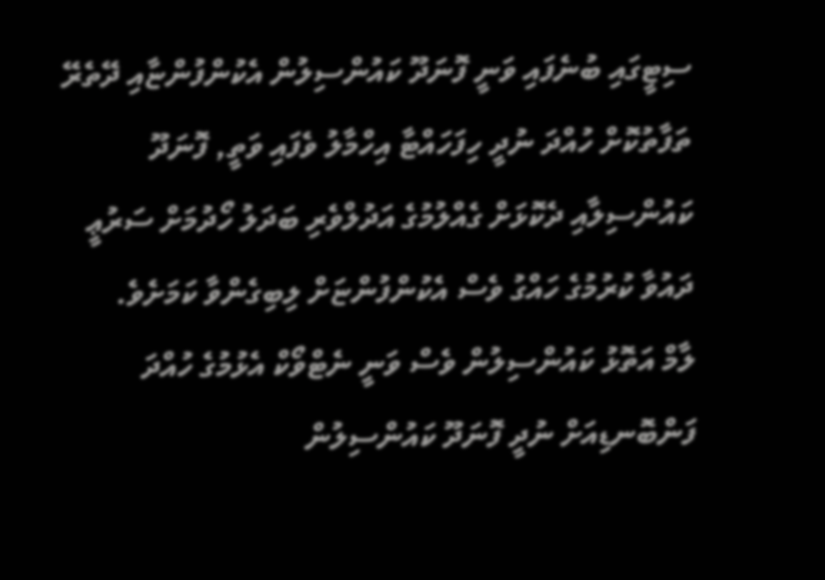ސިޓީގައި ބުނެފައި ވަނީ ފޮނަދޫ ކައުންސިލުން އެކުންފުންޏާއި ދޭތެރޭ ތަފާތުކޮށް ހުއްދަ ނުދީ ހިފަހައްޓާ އިހްމާލު ވެފައި ވަތީ, ފޮނަދޫ ކައުންސިލާއި ދެކޮޅަށް ގެއްލުމުގެ އަދުލްވެރި ބަދަލު ހޯދުމަށް ސަރުޢީ ދައުވާ ކުރުމުގެ ހައްގު ވެސް އެކުންފުންޏަށް ލިބިގެންވާ ކަމަށެވެ.
ލާމް އަތޮޅު ކައުންސިލުން ވެސް ވަނީ ނެޓްވޯކް އެޅުމުގެ ހުއްދަ ފަންބޮނޑިއަށް ނުދީ ފޮނަދޫ ކައުންސިލުން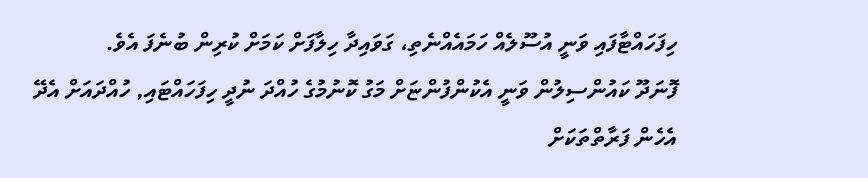ހިފަހައްޓާފައި ވަނީ އުސޫލެއް ހަމައެއްނެތި، ގަވައިދާ ހިލާފަށް ކަމަށް ކުރިން ބުނެފަ އެވެ.
ފޮނަދޫ ކައުންސިލުން ވަނީ އެކުންފުންޏަށް މަގު ކޮނުމުގެ ހުއްދަ ނުދީ ހިފަހައްޓައި, ހުއްދައަށް އެދޭ އެހެން ފަރާތްތަކަށް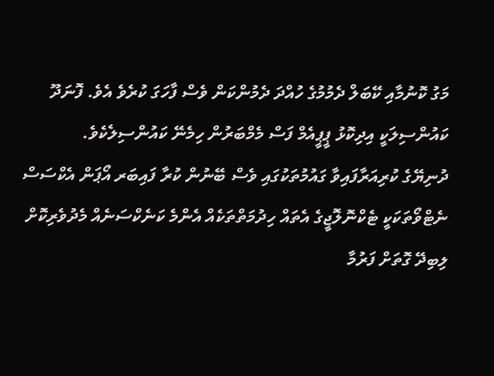މަގު ކޮނުމާއި ކޭބަލް ދެމުމުގެ ހުއްދަ ދެމުންކަން ވެސް ފާހަގަ ކުރެވެ އެވެ. ފޮނަދޫ ކައުންސިލަކީ އިދިކޮޅު ޕީޕީއެމް ފަސް މެމްބަރުން ހިމެނޭ ކައުންސިލެކެވެ.
ދުނިޔޭގެ ކުރިއަރާފައިވާ ގައުމުތަކުގައި ވެސް ބޭނުން ކުރާ ފައިބަރ އޯޕަން އެކްސަސް ނެޓްވޯތަކަކީ ޓެކްނޮލޮޖީގެ އެތައް ހިދުމަތްތަކެއް އެންމެ ކަނެކްސަނެއް މެދުވެރިކޮށް ލިބިދޭ ގޮތަށް ފަރުމާ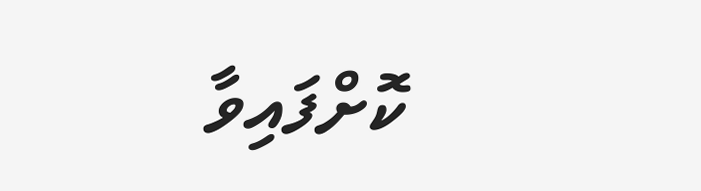ކޮށްފައިވާ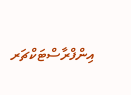އިންފްރާސްޓަކްޗަރ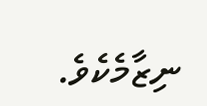ނިޒާމެކެވެ.